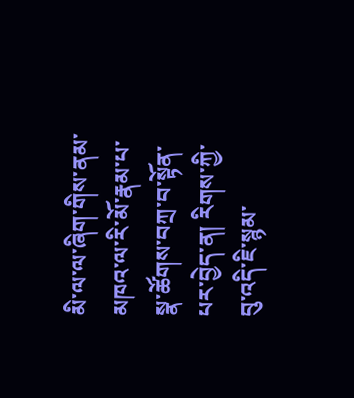མི་ལ་ལ་ཞིག་གིས་ནམ་མཁའ་ལ་རི་མོ་རྣམ་པ་སྣ་ཚོགས་བཀྲ་བ་སྟོན་པར་བྱེད་ན། རིགས་ཀྱི་བུ་འདི་ཇི་སྙམ་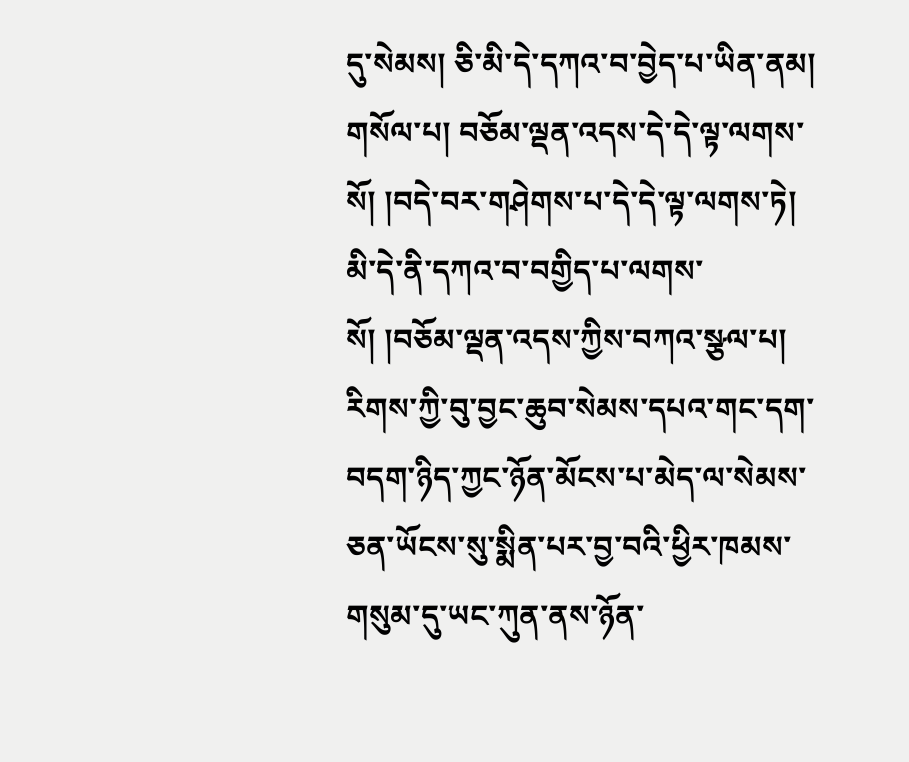དུ་སེམས། ཅི་མི་དེ་དཀའ་བ་བྱེད་པ་ཡིན་ནམ། གསོལ་པ། བཅོམ་ལྡན་འདས་དེ་དེ་ལྟ་ལགས་སོ། །བདེ་བར་གཤེགས་པ་དེ་དེ་ལྟ་ལགས་ཏེ། མི་དེ་ནི་དཀའ་བ་བགྱིད་པ་ལགས་སོ། །བཅོམ་ལྡན་འདས་ཀྱིས་བཀའ་སྩལ་པ། རིགས་ཀྱི་བུ་བྱང་ཆུབ་སེམས་དཔའ་གང་དག་བདག་ཉིད་ཀྱང་ཉོན་མོངས་པ་མེད་ལ་སེམས་ཅན་ཡོངས་སུ་སྨིན་པར་བྱ་བའི་ཕྱིར་ཁམས་གསུམ་དུ་ཡང་ཀུན་ནས་ཉོན་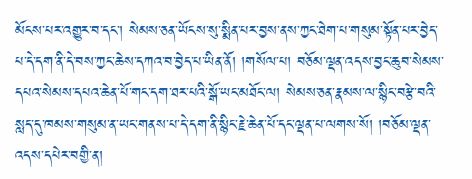མོངས་པར་འགྱུར་བ་དང་། སེམས་ཅན་ཡོངས་སུ་སྨིན་པར་བྱས་ནས་ཀྱང་ཐེག་པ་གསུམ་སྟོན་པར་བྱེད་པ་དེ་དག་ནི་དེ་བས་ཀྱང་ཆེས་དཀའ་བ་བྱེད་པ་ཡིན་ནོ། །གསོལ་པ། བཅོམ་ལྡན་འདས་བྱང་ཆུབ་སེམས་དཔའ་སེམས་དཔའ་ཆེན་པོ་གང་དག་ཐར་པའི་སྒོ་ཡང་མཐོང་ལ། སེམས་ཅན་རྣམས་ལ་སྙིང་བརྩེ་བའི་སླད་དུ་ཁམས་གསུམ་ན་ཡང་གནས་པ་དེ་དག་ནི་སྙིང་རྗེ་ཆེན་པོ་དང་ལྡན་པ་ལགས་སོ། །བཅོམ་ལྡན་འདས་དཔེར་བགྱི་ན།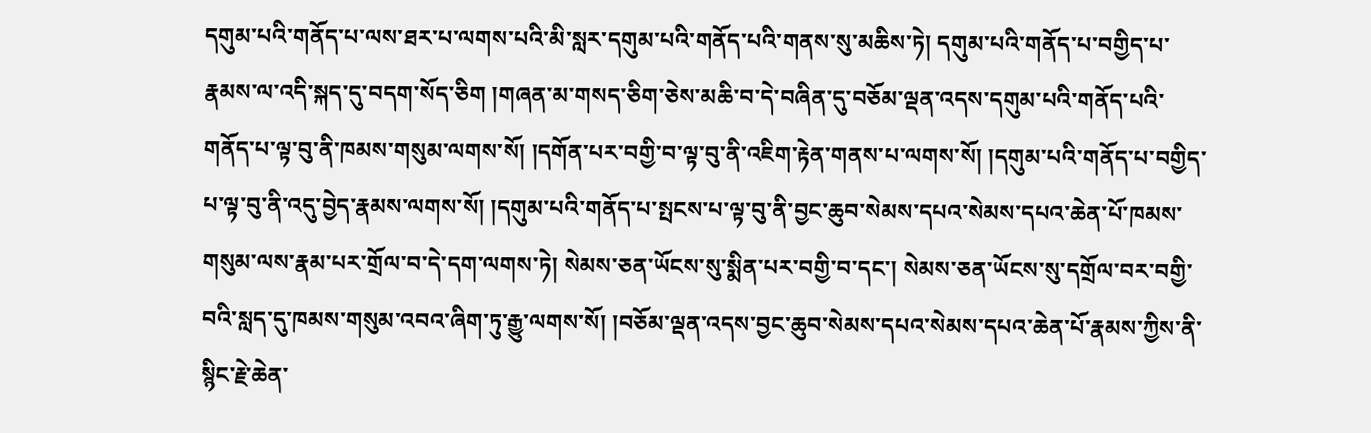དགུམ་པའི་གནོད་པ་ལས་ཐར་པ་ལགས་པའི་མི་སླར་དགུམ་པའི་གནོད་པའི་གནས་སུ་མཆིས་ཏེ། དགུམ་པའི་གནོད་པ་བགྱིད་པ་རྣམས་ལ་འདི་སྐད་དུ་བདག་སོད་ཅིག །གཞན་མ་གསད་ཅིག་ཅེས་མཆི་བ་དེ་བཞིན་དུ་བཅོམ་ལྡན་འདས་དགུམ་པའི་གནོད་པའི་གནོད་པ་ལྟ་བུ་ནི་ཁམས་གསུམ་ལགས་སོ། །དགོན་པར་བགྱི་བ་ལྟ་བུ་ནི་འཇིག་རྟེན་གནས་པ་ལགས་སོ། །དགུམ་པའི་གནོད་པ་བགྱིད་པ་ལྟ་བུ་ནི་འདུ་བྱེད་རྣམས་ལགས་སོ། །དགུམ་པའི་གནོད་པ་སྤངས་པ་ལྟ་བུ་ནི་བྱང་ཆུབ་སེམས་དཔའ་སེམས་དཔའ་ཆེན་པོ་ཁམས་གསུམ་ལས་རྣམ་པར་གྲོལ་བ་དེ་དག་ལགས་ཏེ། སེམས་ཅན་ཡོངས་སུ་སྨིན་པར་བགྱི་བ་དང་། སེམས་ཅན་ཡོངས་སུ་དགྲོལ་བར་བགྱི་བའི་སླད་དུ་ཁམས་གསུམ་འབའ་ཞིག་ཏུ་རྒྱུ་ལགས་སོ། །བཅོམ་ལྡན་འདས་བྱང་ཆུབ་སེམས་དཔའ་སེམས་དཔའ་ཆེན་པོ་རྣམས་ཀྱིས་ནི་སྙིང་རྗེ་ཆེན་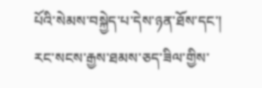པོའི་སེམས་བསྐྱེད་པ་དེས་ཉན་ཐོས་དང་། རང་སངས་རྒྱས་ཐམས་ཅད་ཟིལ་གྱིས་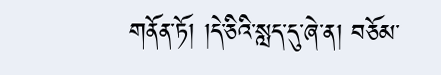གནོན་ཏོ། །དེ་ཅིའི་སླད་དུ་ཞེ་ན། བཅོམ་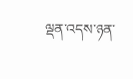ལྡན་འདས་ཉན་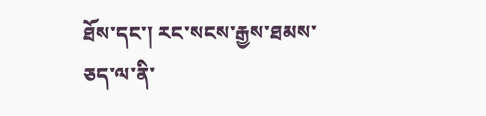ཐོས་དང་། རང་སངས་རྒྱས་ཐམས་ཅད་ལ་ནི་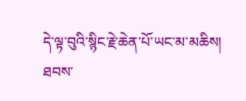དེ་ལྟ་བུའི་སྙིང་རྗེ་ཆེན་པོ་ཡང་མ་མཆིས། ཐབས་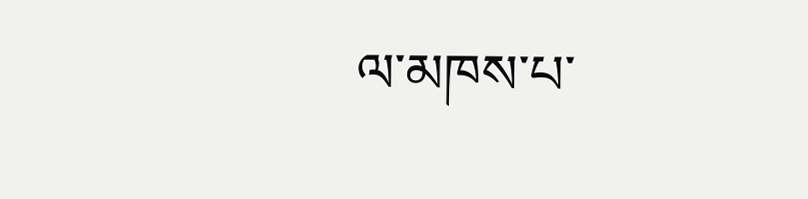ལ་མཁས་པ་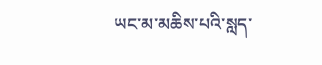ཡང་མ་མཆིས་པའི་སླད་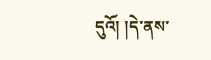དུའོ། །དེ་ནས་